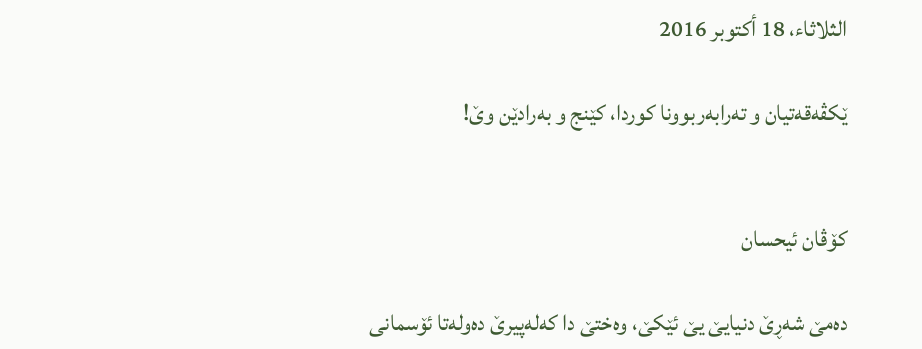الثلاثاء، 18 أكتوبر 2016

ێكڤه‌قه‌تيان و ته‌رابه‌ربوونا كوردا، كێنج و به‌رادێن وێ!


كۆڤان ئيحسان

ده‌مێ شه‌ڕێ دنيايێ يێ ئێكێ، وه‌ختێ دا كه‌له‌پيرێ ده‌وله‌تا ئۆسمانى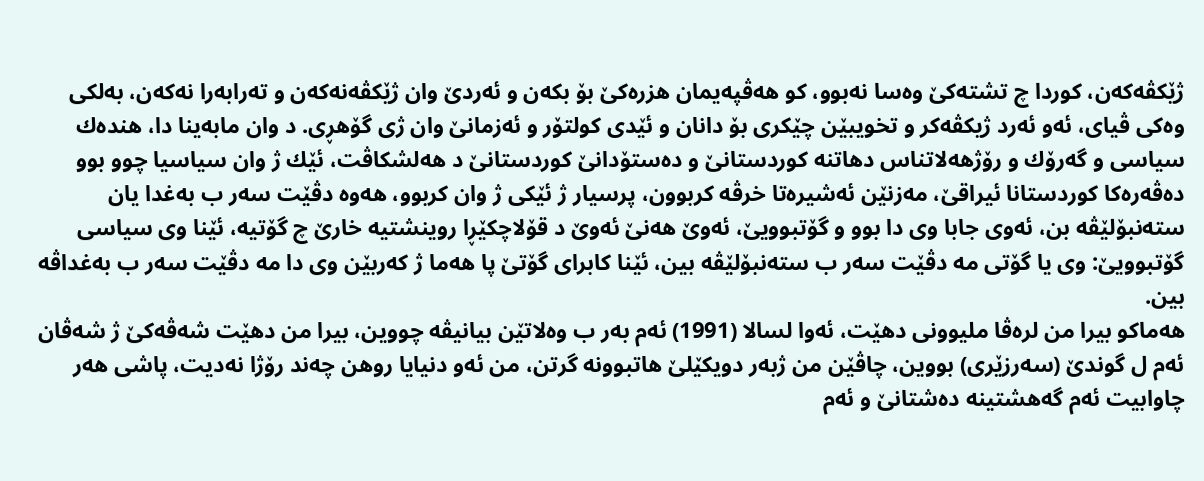ژێكڤه‌كه‌ن، كوردا چ تشته‌كێ وه‌سا نه‌بوو، كو هه‌ڤپه‌يمان هزره‌كێ بۆ بكه‌ن و ئه‌ردێ وان ژێكڤه‌نه‌كه‌ن و ته‌رابه‌را نه‌كه‌ن، به‌لكى وه‌كى ڤياى، ئه‌و ئه‌رد ژيكڤه‌كر و تخويبێن چێكرى بۆ دانان و ئێدى كولتۆر و ئه‌زمانێ وان ژى گۆهڕى. د وان مابه‌ينا دا، هنده‌ك سياسى و گه‌رۆك و رۆژهه‌لاتناس دهاتنه‌ كوردستانێ و ده‌ستۆدانێ كوردستانێ د هه‌لشكاڤت، ئێك ژ وان سياسيا چوو بوو ده‌ڤه‌ره‌كا كوردستانا ئيراقێ، مه‌زنێن ئه‌شيره‌تا خرڤه‌ كربوون، پرسيار ژ ئێكى ژ وان كربوو، هه‌وه‌ دڤێت سه‌ر ب به‌غدا يان سته‌نبۆلێڤه‌ بن، ئه‌وى جابا وى دا بوو و گۆتبوويێ، ئه‌وێ هه‌نێ ئه‌وێ د قۆلاچكێڕا روينشتيه‌ خارێ چ گۆتيه‌، ئێنا وى سياسى گۆتبوويێ: وى يا گۆتى مه‌ دڤێت سه‌ر ب سته‌نبۆلێڤه‌ بين، ئێنا كابراى گۆتێ پا هه‌ما ژ كه‌ربێن وى دا مه‌ دڤێت سه‌ر ب به‌غداڤه‌ بين.
هه‌ماكو بيرا من لره‌ڤا مليوونى دهێت، ئه‌وا لسالا (1991) ئه‌م به‌ر ب وه‌لاتێن بيانيڤه‌ چووين، بيرا من دهێت شه‌ڤه‌كێ ژ شه‌ڤان ئه‌م ل گوندێ (سه‌رزێرى) بووين، چاڤێن من ژبه‌ر دويكێلێ هاتبوونه‌ گرتن، من ئه‌و دنيايا روهن چه‌ند رۆژا نه‌ديت، پاشى هه‌ر چاوابيت ئه‌م گه‌هشتينه‌ ده‌شتانێ و ئه‌م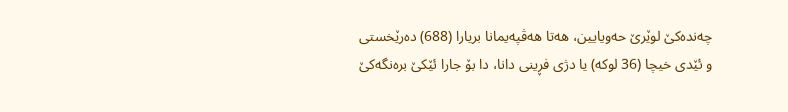چه‌نده‌كێ لوێرێ حه‌ويايين، هه‌تا هه‌ڤپه‌يمانا بريارا (688) ده‌رێخستى و ئێدى خيچا (36 لوكه‌) يا دژى فڕينى دانا، دا بۆ جارا ئێكێ بره‌نگه‌كێ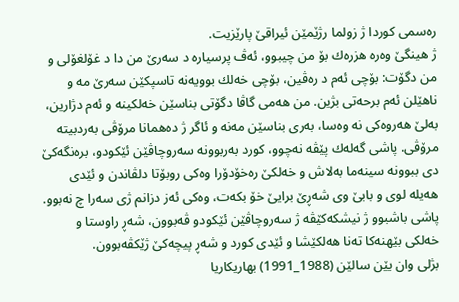ره‌سمى كوردا ژ زولما رژێمێن ئيراقێ پارێزيت.
ژ هينگێ وه‌ره‌ هزره‌ك بۆ من چيبوو، ئه‌ڤ پرسياره‌ د سه‌رێ من دا د غۆلغۆلى و من دگۆت: بۆچى ئه‌م د ره‌ڤين، بۆچى خه‌لك بوويه‌نه‌ تاسپكێن سه‌رێ مه‌ و ناهێلن ئه‌م برحه‌تى بژين. من هه‌مى گاڤا دگۆتى بناسێن خه‌لكينه‌ و ئه‌م دژارين، به‌لێ هه‌روه‌كى نه‌ وه‌سا، به‌رى بناسێن مه‌نه‌ و ئاگر ژ ده‌همانا مرۆڤى به‌ردبيته‌ مرۆڤى. پاشى گه‌له‌ك پێڤه‌ نه‌چوو، كورد به‌ربوونه‌ سه‌روچاڤێن ئێكودو، بره‌نگه‌كێ دى ببوونه‌ سينه‌ما به‌لاش و خه‌لكێ ره‌خۆدۆرا وه‌كى روبۆتا دلڤاندن و ئێدى هه‌يله‌ لوى و بابێ وى شه‌ڕێ برايێ خۆ بكه‌ت، وه‌كى ئه‌ز دزانم ژى سه‌را چ نه‌بوو. پاشى باشبوو ژ نيشكه‌كێڤه‌ ژ سه‌روچاڤێن ئێكودو ڤه‌بوون، شه‌ڕ راوستا و خه‌لكى بێهنه‌كا ته‌نا هه‌لكێشا و ئێدى كورد و شه‌ڕ پيچه‌كێ ژێكڤه‌بوون.
بژلى وان يێن سالێن (1988_1991) بهاريكاريا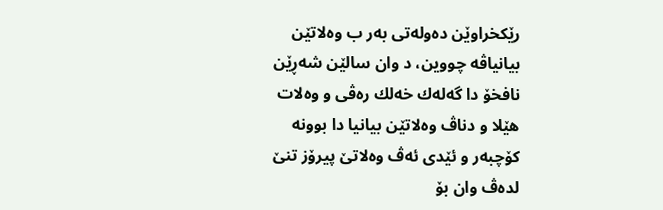رێكخراوێن ده‌وله‌تى به‌ر ب وه‌لاتێن بيانياڤه‌ چووين، د وان سالێن شه‌ڕێن نافخۆ دا گه‌له‌ك خه‌لك ره‌ڤى و وه‌لات هێلا و دناڤ وه‌لاتێن بيانيا دا بوونه‌ كۆچبه‌ر و ئێدى ئه‌ڤ وه‌لاتێ پيرۆز تنێ لده‌ڤ وان بۆ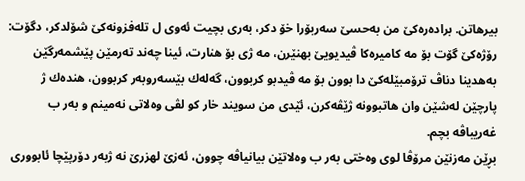بيرهاتن. براده‌ره‌كێ من به‌حسێ سه‌ربۆرا خۆ دكر، به‌رى بچيت ئه‌وى ل تله‌فزونه‌كێ شۆلدكر، دگۆت: رۆژه‌كێ گۆت بۆ مه‌ كاميره‌كا ڤيديويێ بهنێرن، مه‌ ژى بۆ هنارت، ئينا چه‌ند ته‌رمێن پێشمه‌رگێن به‌هدينا دناڤ ترۆمبێله‌كێ دا بوون بۆ مه‌ ڤيدبو كربوون، گه‌له‌ك بێسه‌روبه‌ر كربوون، هنده‌ك ژ پارچێن له‌شێن وان هاتبوونه‌ ژێڤه‌كرن، ئێدى من سويند خار كو لڤى وه‌لاتى نه‌مينم و به‌ر ب غه‌ريباڤه‌ بچم.
بڕێن مه‌زنێن مرۆڤا لوى وه‌ختى به‌ر ب وه‌لاتێن بيانياڤه‌ چوون، ئه‌زێ لهزرێ نه‌ ژبه‌ر دۆرپێچا ئابوورى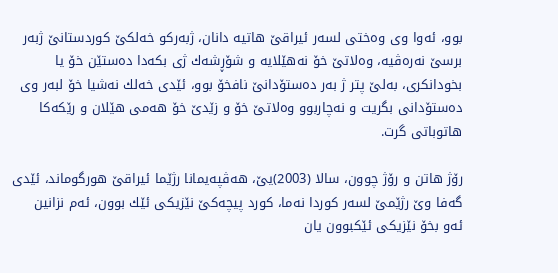بوو، ئه‌وا وى وه‌ختى لسه‌ر ئيراقێ هاتيه‌ دانان، ژبه‌ركو خه‌لكێ كوردستانێ ژبه‌ر برسێ نه‌ره‌ڤيه‌، وه‌لاتێ خۆ نه‌هێلايه‌ و شۆڕشه‌ك ژى بكه‌دا ده‌ستێن خۆ يا بخودانكرى، به‌لێ پتر ژ به‌ر ده‌ستۆدانێ نافخۆ بوو، ئێدى خه‌لك نه‌شيا خۆ لبه‌ر وى ده‌ستۆدانى بگريت و نه‌چاربوو وه‌لاتێ خۆ و زێدێ خۆ هه‌مى هێلان و رێكه‌كا هاتوباتى گرت.

رۆژ هاتن و رۆژ چوون، سالا (2003)يێ، هه‌ڤپه‌يمانا رژێما ئيراقێ هورگوماند، ئێدى گه‌فا وێ رژێمێ لسه‌ر كوردا نه‌ما، كورد پيچه‌كێ نێزيكى ئێك بوون، ئه‌م نزانين ئه‌و بخۆ نێزيكى ئێكبوون يان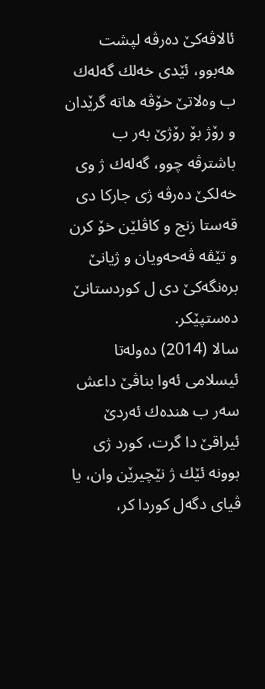ئالاڤه‌كێ ده‌رڤه‌ لپشت هه‌بوو، ئێدى خه‌لك گه‌له‌ك ب وه‌لاتێ خۆڤه‌ هاته‌ گرێدان و رۆژ بۆ رۆژێ به‌ر ب باشترڤه‌ چوو، گه‌له‌ك ژ وى خه‌لكێ ده‌رڤه‌ ژى جاركا دى قه‌ستا زنج و كاڤلێن خۆ كرن و تێڤه‌ ڤه‌حه‌ويان و ژيانێ بره‌نگه‌كێ دى ل كوردستانێ ده‌ستپێكر.
سالا (2014) ده‌وله‌تا ئيسلامى ئه‌وا بناڤێ داعش سه‌ر ب هنده‌ك ئه‌ردێ ئيراقێ دا گرت، كورد ژى بوونه‌ ئێك ژ نێچيرێن وان، يا ڤياى دگه‌ل كوردا كر،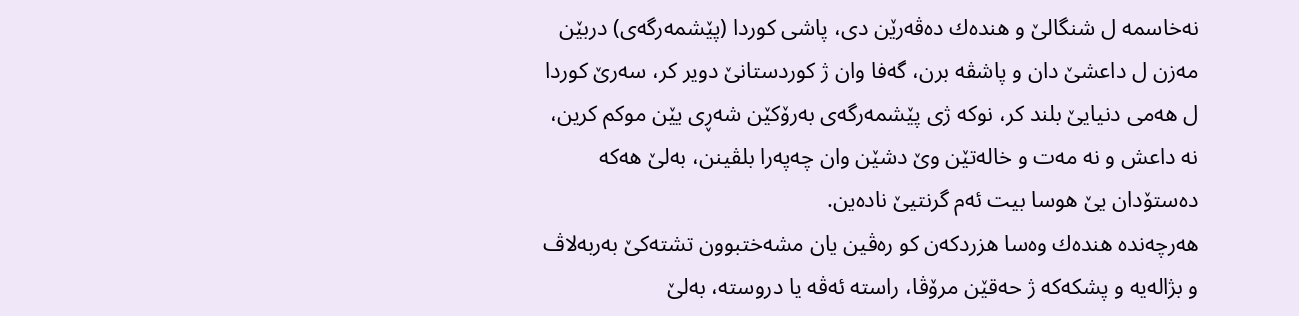نه‌خاسمه‌ ل شنگالێ و هنده‌ك ده‌ڤه‌رێن دى، پاشى كوردا (پێشمه‌رگه‌ى) دربێن مه‌زن ل داعشێ دان و پاشڤه‌ برن، گه‌فا وان ژ كوردستانێ دوير كر، سه‌رێ كوردا ل هه‌مى دنيايێ بلند كر، نوكه‌ ژى پێشمه‌رگه‌ى به‌رۆكێن شه‌ڕى يێن موكم كرين، نه‌ داعش و نه‌ مه‌ت و خاله‌تێن وێ دشێن وان چه‌په‌را بلڤينن، به‌لێ هه‌كه‌ ده‌ستۆدان يێ هوسا بيت ئه‌م گرنتيێ ناده‌ين.
هه‌رچه‌نده‌ هنده‌ك وه‌سا هزردكه‌ن كو ره‌ڤين يان مشه‌ختبوون تشته‌كێ به‌ربه‌لاڤ و بژاله‌يه‌ و پشكه‌كه‌ ژ حه‌قێن مرۆڤا، راسته‌ ئه‌ڤه‌ يا دروسته‌، به‌لێ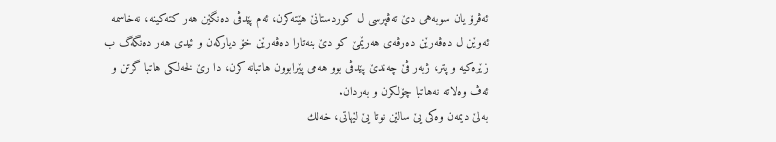ئه‌ڤرۆ يان سوبه‌هى دێ ته‌ڤپرسى ل كوردستانێ هێته‌كرن، ئه‌م پێدڤى ده‌نگێن هه‌ر كته‌كينه‌، نه‌خاسمه‌ ئه‌وێن ل ده‌ڤه‌رێن ده‌رڤه‌ى هه‌رێمێ كو دێ بنه‌تارا ده‌ڤه‌رێن خۆ دياركه‌ن و ئيدى هه‌ر ده‌نگه‌گ ب زێره‌كيه‌ و پتر، ژبه‌ر ڤێ چه‌ندێ پێدڤى بوو هه‌مى پێرابوون هاتبانه‌ كرن، دا رێ لخه‌لكى هاتبا گرتن و ئه‌ڤ وه‌لاته‌ نه‌هاتبا چۆلكرن و به‌ردان.
به‌لێ ديمه‌ن وه‌كى يێ سالێن نوتا يێ لێهاتى، خه‌لك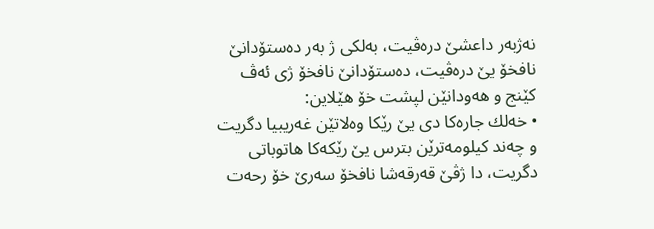نه‌ژبه‌ر داعشێ دره‌ڤيت، به‌لكى ژ به‌ر ده‌ستۆدانێ نافخۆ يێ دره‌ڤيت، ده‌ستۆدانێ نافخۆ ژى ئه‌ڤ كێنج و هه‌ودانێن لپشت خۆ هێلاين:
• خه‌لك جاره‌كا دى يێ رێكا وه‌لاتێن غه‌ريبيا دگريت و چه‌ند كيلومه‌ترێن بترس يێ رێكه‌كا هاتوباتى دگريت، دا ژڤێ قه‌رقه‌شا نافخۆ سه‌رێ خۆ رحه‌ت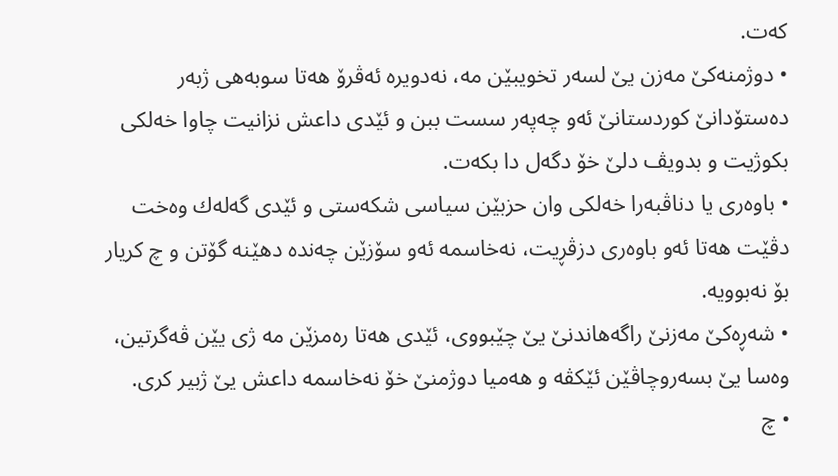كه‌ت.
• دوژمنه‌كێ مه‌زن يێ لسه‌ر تخويبێن مه‌، نه‌دويره‌ ئه‌ڤرۆ هه‌تا سوبه‌هى ژبه‌ر ده‌ستۆدانێ كوردستانێ ئه‌و چه‌په‌ر سست ببن و ئێدى داعش نزانيت چاوا خه‌لكى بكوژيت و بدويڤ دلێ خۆ دگه‌ل دا بكه‌ت.
• باوه‌رى يا دناڤبه‌را خه‌لكى وان حزبێن سياسى شكه‌ستى و ئێدى گه‌له‌ك وه‌خت دڤێت هه‌تا ئه‌و باوه‌رى دزڤڕيت، نه‌خاسمه‌ ئه‌و سۆزێن چه‌نده‌ دهێنه‌ گۆتن و چ كريار بۆ نه‌بوويه‌.
• شه‌ڕه‌كێ مه‌زنێ راگه‌هاندنێ يێ چێبووى، ئێدى هه‌تا ره‌مزێن مه‌ ژى يێن ڤه‌گرتين، وه‌سا يێ بسه‌روچاڤێن ئێكڤه‌ و هه‌ميا دوژمنێ خۆ نه‌خاسمه‌ داعش يێ ژبير كرى.
• چ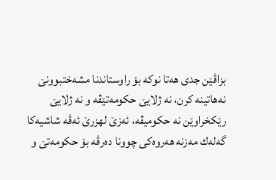بزاڤێن جدى هه‌تا نوكه‌ بۆ راوستاندنا مشه‌ختبوونێ نه‌هاتينه‌ كرن، نه‌ ژلايێ حكومه‌تێڤه‌ و نه‌ ژلايێ رێكخراوێن نه‌ حكوميڤه‌، ئه‌زێ لهزرێ ئه‌ڤه‌ شاشيه‌كا گه‌له‌ك مه‌زنه‌ هه‌روه‌كى چوونا ده‌رڤه‌ بۆ حكومه‌تێ و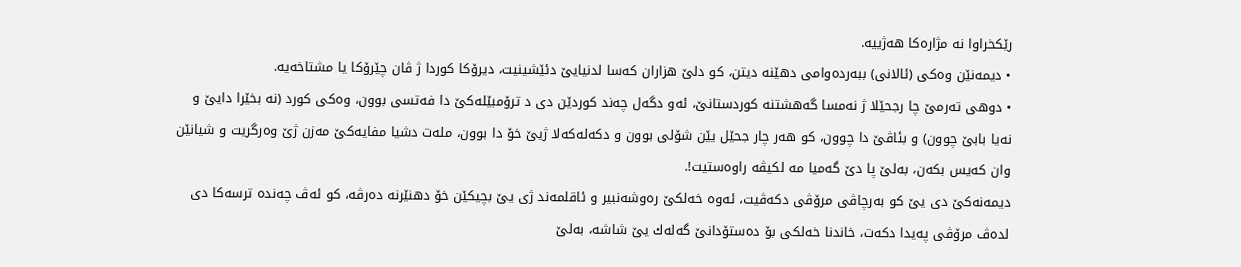رێكخراوا نه‌ مژاره‌كا هه‌ژييه‌.
• ديمه‌نێن وه‌كى (ئالانى) ببه‌رده‌وامى دهێنه‌ ديتن، كو دلێ هزاران كه‌سا لدنيايێ دئێشينيت، ديرۆكا كوردا ژ ڤان چێرۆكا يا مشتاخه‌يه‌.
• دوهى ته‌رمێ چا رجحێلا ژ نه‌مسا گه‌هشتنه‌ كوردستانێ، ئه‌و دگه‌ل چه‌ند كوردێن دى د ترۆمبێله‌كێ دا فه‌تسى بوون، وه‌كى كورد (نه‌ بخێرا دايێ و نه‌يا بابێ چوون) و بئاڤێ دا چوون، كو هه‌ر چار جحێل يێن شۆلى بوون و دكه‌له‌كه‌لا ژيێ خۆ دا بوون، مله‌ت دشيا مفايه‌كێ مه‌زن ژێ وه‌رگريت و شيانێن وان كه‌يس بكه‌ن، به‌لێ پا دێ گه‌ميا مه‌ لكيڤه‌ راوه‌ستيت!.
ديمه‌نه‌كێ دى يێ كو به‌رچاڤى مرۆڤى دكه‌ڤيت، ئه‌وه‌ خه‌لكێ ره‌وشه‌نبير و ئاقلمه‌ند ژى يێ بچيكێن خۆ دهنێرنه‌ ده‌رڤه‌، كو ئه‌ڤ چه‌نده‌ ترسه‌كا دى لده‌ڤ مرۆڤى په‌يدا دكه‌ت، خاندنا خه‌لكى بۆ ده‌ستۆدانێ گه‌له‌ك يێ شاشه‌، به‌لێ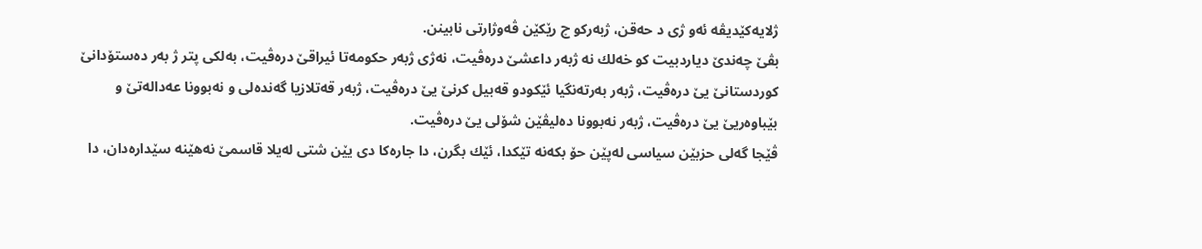ژلايه‌كێديڤه‌ ئه‌و ژى د حه‌قن، ژبه‌ركو چ رێكێن ڤه‌وژارتى نابينن.
بڤێ چه‌ندێ دياردبيت كو خه‌لك نه‌ ژبه‌ر داعشێ دره‌ڤيت، نه‌ژى ژبه‌ر حكومه‌تا ئيراقێ دره‌ڤيت، به‌لكى پتر ژ به‌ر ده‌ستۆدانێ كوردستانێ يێ دره‌ڤيت، ژبه‌ر به‌رته‌نگيا ئێكودو قه‌بيل كرنێ يێ دره‌ڤيت، ژبه‌ر قه‌تلازيا گه‌نده‌لى و نه‌بوونا عه‌داله‌تێ و بێباوه‌ريێ يێ دره‌ڤيت، ژبه‌ر نه‌بوونا ده‌ليڤێن شۆلى يێ دره‌ڤيت.
ڤێجا گه‌لى حزبێن سياسى له‌پێن حۆ بكه‌نه‌ تێكدا، ئێك بگرن، دا جاره‌كا دى يێن شتى له‌يلا قاسمێ نه‌هێنه‌ سێداره‌دان، دا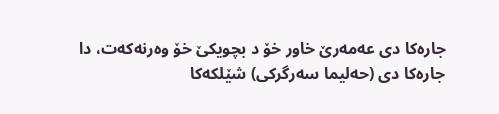جاره‌كا دى عه‌مه‌رێ خاور خۆ د بچويكێ خۆ وه‌رنه‌كه‌ت، دا جاره‌كا دى (حه‌ليما سه‌رگركى) شێلكه‌كا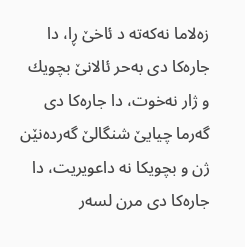زه‌لاما نه‌كه‌ته‌ د ئاخێ ڕا، دا جاره‌كا دى به‌حر ئالانێ بچويك و ژار نه‌خوت، دا جاره‌كا دى گه‌رما چيايێ شنگالێ گه‌رده‌نێن ژن و بچويكا نه‌ داعويريت، دا جاره‌كا دى مرن لسه‌ر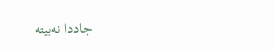جاددا نه‌بيته‌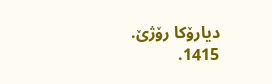ديارۆكا رۆژێ.
1415.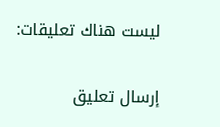ليست هناك تعليقات:

إرسال تعليق